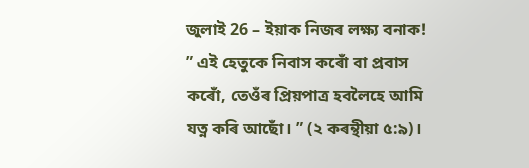জুলাই 26 – ইয়াক নিজৰ লক্ষ্য বনাক!
” এই হেতুকে নিবাস কৰোঁ বা প্ৰবাস কৰোঁ, তেওঁৰ প্ৰিয়পাত্ৰ হবলৈহে আমি যত্ন কৰি আছোঁ। ” (২ কৰন্থীয়া ৫:৯)।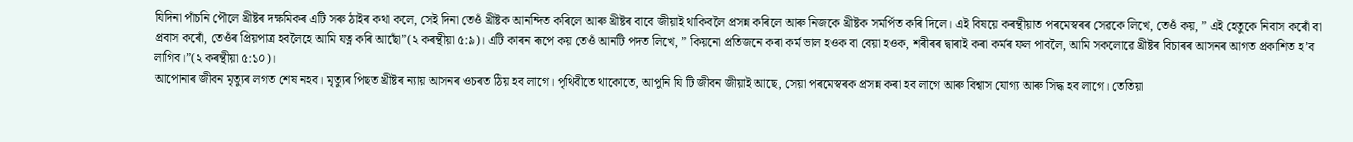যিদিনা পাঁচনি পৌলে খ্ৰীষ্টৰ দক্ষমিকৰ এটি সৰু ঠাইৰ কথা কলে, সেই দিনা তেওঁ খ্ৰীষ্টক আনন্দিত কৰিলে আৰু খ্ৰীষ্টৰ বাবে জীয়াই থাকিবলৈ প্ৰসন্ন কৰিলে আৰু নিজকে খ্ৰীষ্টক সমৰ্পিত কৰি দিলে। এই বিষয়ে কৰন্থীয়াত পৰমেস্বৰৰ সেৱকে লিখে, তেওঁ কয়, ” এই হেতুকে নিবাস কৰোঁ বা প্ৰবাস কৰোঁ, তেওঁৰ প্ৰিয়পাত্ৰ হবলৈহে আমি যত্ন কৰি আছোঁ”(২ কৰন্থীয়া ৫:৯)। এটি কাৰন ৰূপে কয় তেওঁ আনটি পদত লিখে, ” কিয়নো প্ৰতিজনে কৰা কৰ্ম ভাল হওক বা বেয়া হওক, শৰীৰৰ দ্বাৰাই কৰা কৰ্মৰ ফল পাবলৈ, আমি সকলোৱে খ্ৰীষ্টৰ বিচাৰৰ আসনৰ আগত প্ৰকাশিত হ’ব লাগিব।”(২ কৰন্থীয়া ৫:১০)।
আপোনাৰ জীবন মৃত্যুৰ লগত শেষ নহব। মৃত্যুৰ পিছত খ্ৰীষ্টৰ ন্যায় আসনৰ ওচৰত ঠিয় হব লাগে। পৃথিবীতে থাকোতে, আপুনি যি টি জীবন জীয়াই আছে, সেয়া পৰমেস্বৰক প্ৰসন্ন কৰা হব লাগে আৰু বিশ্বাস যোগ্য আৰু সিদ্ধ হব লাগে। তেতিয়া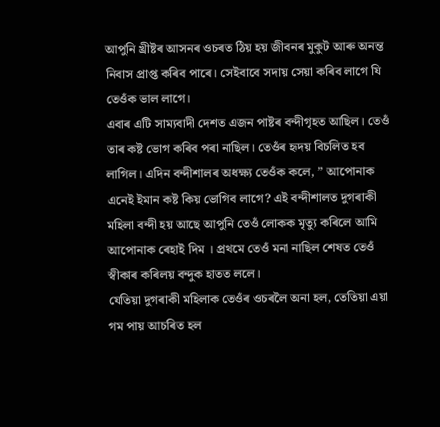আপুনি খ্ৰীষ্টৰ আসনৰ ওচৰত ঠিয় হয় জীবনৰ মুকুট আৰু অনন্ত নিবাস প্ৰাপ্ত কৰিব পাৰে। সেইবাবে সদায় সেয়া কৰিব লাগে যি তেওঁক ভাল লাগে।
এবাৰ এটি সাম্যবাদী দেশত এজন পাষ্টৰ বন্দীগৃহত আছিল। তেওঁ তাৰ কষ্ট ভোগ কৰিব পৰা নাছিল। তেওঁৰ হৃদয় বিচলিত হব লাগিল। এদিন বন্দীশালৰ অধক্ষ্য তেওঁক কলে, ” আপোনাক এনেই ইমান কষ্ট কিয় ভোগিব লাগে? এই বন্দীশালত দুগৰাকী মহিলা বন্দী হয় আছে আপুনি তেওঁ লোকক মৃত্যু কৰিলে আমি আপোনাক ৰেহাই দিম । প্ৰথমে তেওঁ মনা নাছিল শেষত তেওঁ স্বীকাৰ কৰিলয় বন্দুক হাতত ললে।
যেতিয়া দুগৰাকী মহিলাক তেওঁৰ ওচৰলৈ অনা হল, তেতিয়া এয়া গম পায় আচৰিত হল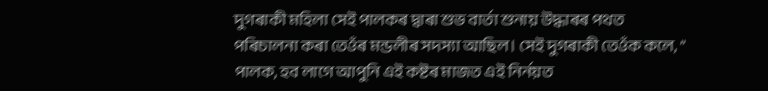দুগৰাকী মহিলা সেই পালকৰ দ্বাৰা শুভ বাৰ্তা শুনায় উদ্ধাৰৰ পথত পৰিচালনা কৰা তেওঁৰ মন্ডলীৰ সদস্যা আছিল। সেই দুগৰাকী তেওঁক কলে, ” পালক, হব লাগে আপুনি এই কষ্টৰ মাজত এই নিৰ্নয়ত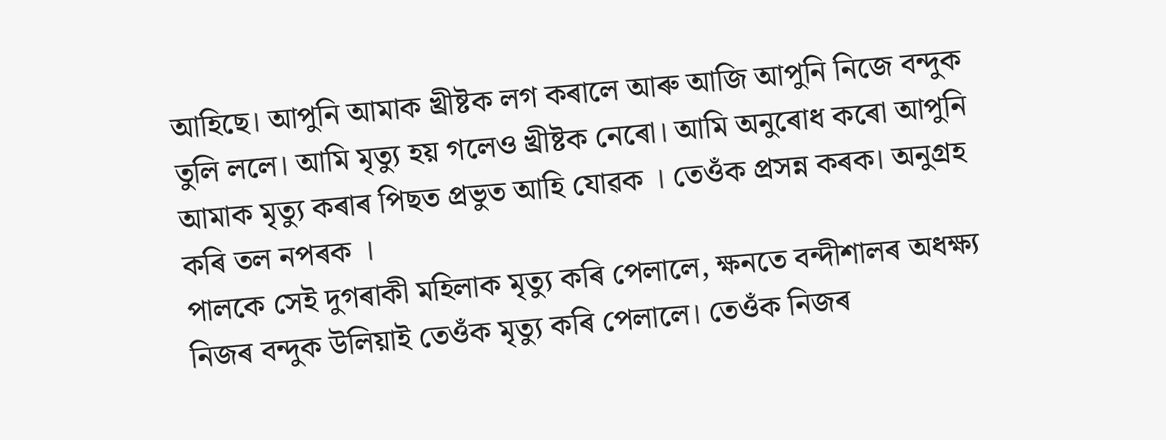আহিছে। আপুনি আমাক খ্ৰীষ্টক লগ কৰালে আৰু আজি আপুনি নিজে বন্দুক তুলি ললে। আমি মৃত্যু হয় গলেও খ্ৰীষ্টক নেৰো। আমি অনুৰোধ কৰো আপুনি আমাক মৃত্যু কৰাৰ পিছত প্ৰভুত আহি যোৱক । তেওঁক প্ৰসন্ন কৰক। অনুগ্রহ কৰি তল নপৰক ।
পালকে সেই দুগৰাকী মহিলাক মৃত্যু কৰি পেলালে, ক্ষনতে বন্দীশালৰ অধক্ষ্য নিজৰ বন্দুক উলিয়াই তেওঁক মৃত্যু কৰি পেলালে। তেওঁক নিজৰ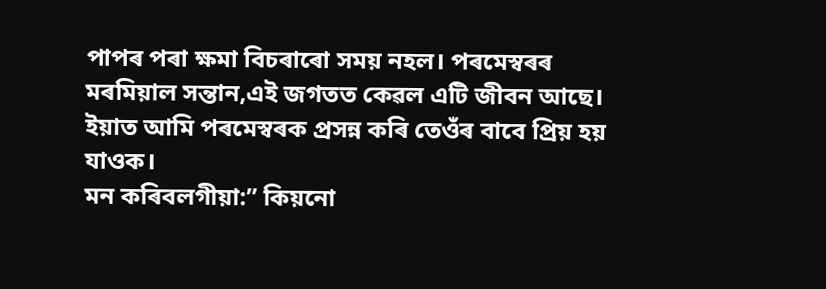পাপৰ পৰা ক্ষমা বিচৰাৰো সময় নহল। পৰমেস্বৰৰ মৰমিয়াল সন্তান,এই জগতত কেৱল এটি জীবন আছে। ইয়াত আমি পৰমেস্বৰক প্ৰসন্ন কৰি তেওঁৰ বাবে প্ৰিয় হয় যাওক।
মন কৰিবলগীয়া:” কিয়নো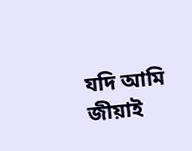যদি আমি জীয়াই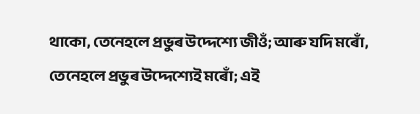থাকো, তেনেহলে প্ৰভুৰ উদ্দেশ্যে জীওঁ; আৰু যদি মৰোঁ, তেনেহলে প্ৰভুৰ উদ্দেশ্যেই মৰোঁ; এই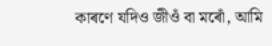কাৰণে যদিও জীওঁ বা মৰোঁ, আমি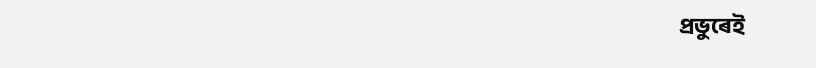প্ৰভুৰেই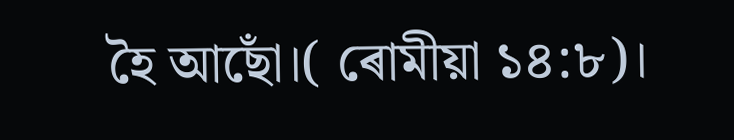হৈ আছোঁ।( ৰোমীয়া ১৪:৮)।